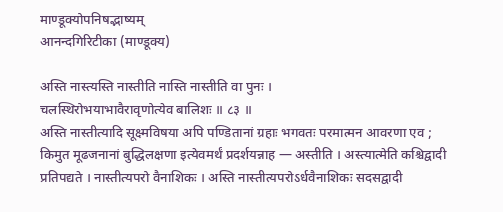माण्डूक्योपनिषद्भाष्यम्
आनन्दगिरिटीका (माण्डूक्य)

अस्ति नास्त्यस्ति नास्तीति नास्ति नास्तीति वा पुनः ।
चलस्थिरोभयाभावैरावृणोत्येव बालिशः ॥ ८३ ॥
अस्ति नास्तीत्यादि सूक्ष्मविषया अपि पण्डितानां ग्रहाः भगवतः परमात्मन आवरणा एव ; किमुत मूढजनानां बुद्धिलक्षणा इत्येवमर्थं प्रदर्शयन्नाह — अस्तीति । अस्त्यात्मेति कश्चिद्वादी प्रतिपद्यते । नास्तीत्यपरो वैनाशिकः । अस्ति नास्तीत्यपरोऽर्धवैनाशिकः सदसद्वादी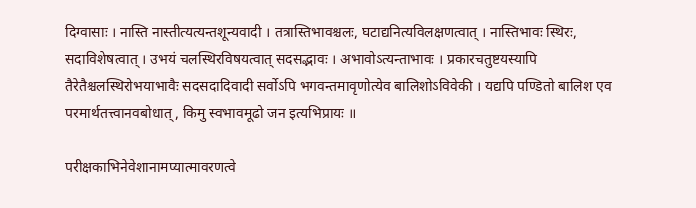दिग्वासाः । नास्ति नास्तीत्यत्यन्तशून्यवादी । तत्रास्तिभावश्चलः, घटाद्यनित्यविलक्षणत्वात् । नास्तिभावः स्थिरः, सदाविशेषत्वात् । उभयं चलस्थिरविषयत्वात् सदसद्भावः । अभावोऽत्यन्ताभावः । प्रकारचतुष्टयस्यापि तैरेतैश्चलस्थिरोभयाभावैः सदसदादिवादी सर्वोऽपि भगवन्तमावृणोत्येव बालिशोऽविवेकी । यद्यपि पण्डितो बालिश एव परमार्थतत्त्वानवबोधात् , किमु स्वभावमूढो जन इत्यभिप्रायः ॥

परीक्षकाभिनेवेशानामप्यात्मावरणत्वे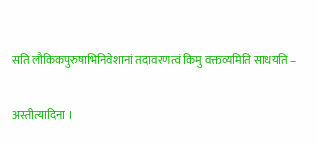सति लौकिकपुरुषाभिनिवेशानां तदावरणत्वं किमु वक्तव्यमिति साधयति –

अस्तीत्यादिना ।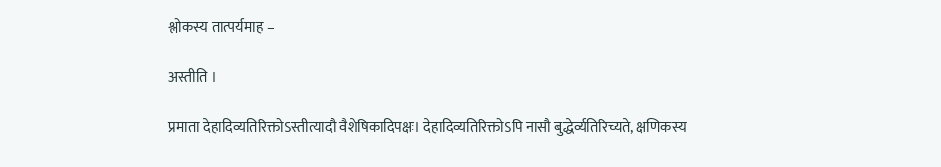श्लोकस्य तात्पर्यमाह –

अस्तीति ।

प्रमाता देहादिव्यतिरिक्तोऽस्तीत्यादौ वैशेषिकादिपक्षः। देहादिव्यतिरिक्तोऽपि नासौ बुद्धेर्व्यतिरिच्यते, क्षणिकस्य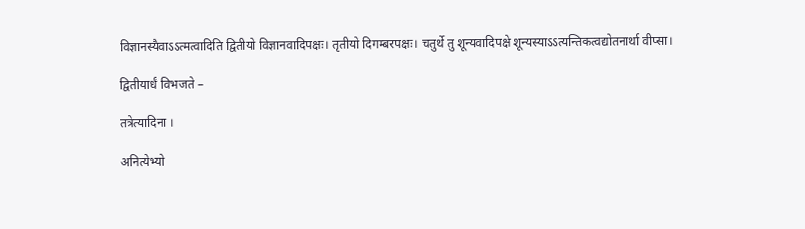विज्ञानस्यैवाऽऽत्मत्वादिति द्वितीयो विज्ञानवादिपक्षः। तृतीयो दिगम्बरपक्षः। चतुर्थे तु शून्यवादिपक्षे शून्यस्याऽऽत्यन्तिकत्वद्योतनार्था वीप्सा।

द्वितीयार्धं विभजते –

तत्रेत्यादिना ।

अनित्येभ्यो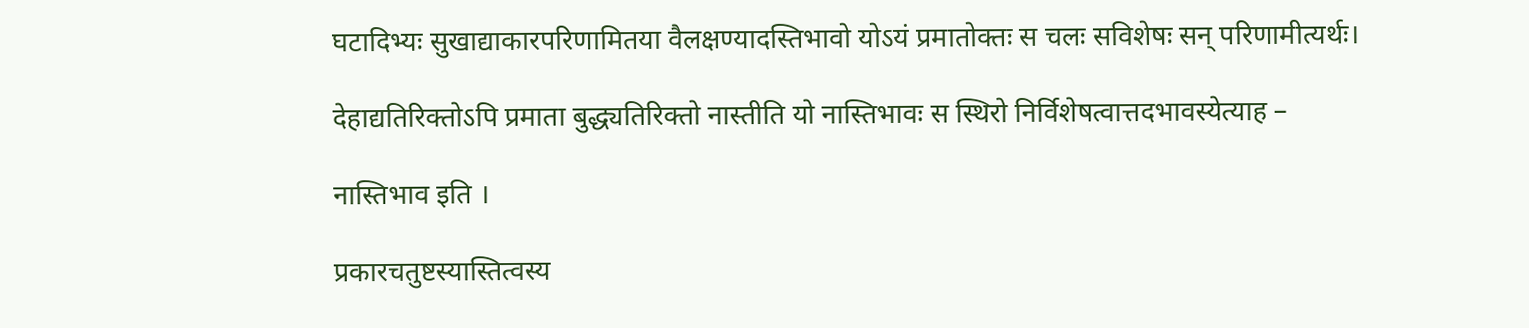घटादिभ्यः सुखाद्याकारपरिणामितया वैलक्षण्यादस्तिभावो योऽयं प्रमातोक्तः स चलः सविशेषः सन् परिणामीत्यर्थः।

देहाद्यतिरिक्तोऽपि प्रमाता बुद्ध्यतिरिक्तो नास्तीति यो नास्तिभावः स स्थिरो निर्विशेषत्वात्तदभावस्येत्याह –

नास्तिभाव इति ।

प्रकारचतुष्टस्यास्तित्वस्य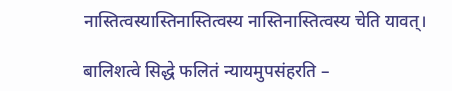नास्तित्वस्यास्तिनास्तित्वस्य नास्तिनास्तित्वस्य चेति यावत्।

बालिशत्वे सिद्धे फलितं न्यायमुपसंहरति –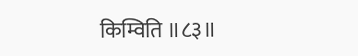किम्विति ॥८३॥